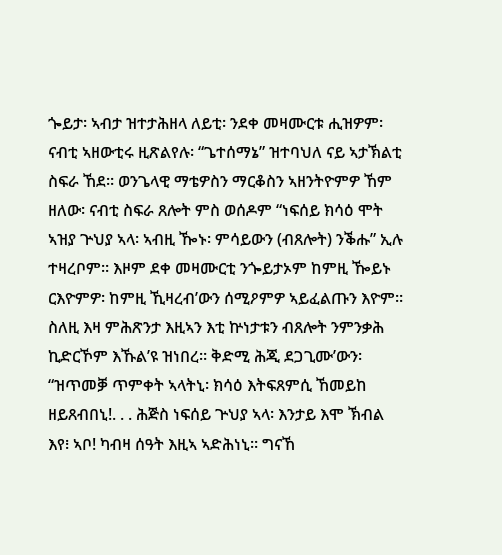ጐይታ፡ ኣብታ ዝተታሕዘላ ለይቲ፡ ንደቀ መዛሙርቱ ሒዝዎም፡ ናብቲ ኣዘውቲሩ ዚጽልየሉ፡ “ጌተሰማኔ” ዝተባህለ ናይ ኣታኽልቲ ስፍራ ኸደ። ወንጌላዊ ማቴዎስን ማርቆስን ኣዘንትዮምዎ ኸም ዘለው፡ ናብቲ ስፍራ ጸሎት ምስ ወሰዶም “ነፍሰይ ክሳዕ ሞት ኣዝያ ጕህያ ኣላ፡ ኣብዚ ዀኑ፡ ምሳይውን (ብጸሎት) ንቕሑ” ኢሉ ተዛረቦም። እዞም ደቀ መዛሙርቲ ንጐይታኦም ከምዚ ዀይኑ ርእዮምዎ፡ ከምዚ ኺዛረብ’ውን ሰሚዖምዎ ኣይፈልጡን እዮም።
ስለዚ እዛ ምሕጽንታ እዚኣን እቲ ኵነታቱን ብጸሎት ንምንቃሕ ኪድርኾም እኹል’ዩ ዝነበረ። ቅድሚ ሕጂ ደጋጊሙ’ውን፡ “ዝጥመቓ ጥምቀት ኣላትኒ፡ ክሳዕ እትፍጸምሲ ኸመይከ ዘይጸብበኒ!. . . ሕጅስ ነፍሰይ ጕህያ ኣላ፡ እንታይ እሞ ኽብል እየ፧ ኣቦ! ካብዛ ሰዓት እዚኣ ኣድሕነኒ። ግናኸ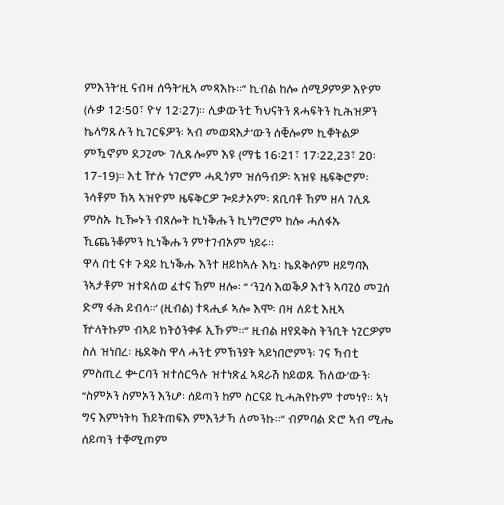ምእንት’ዚ ናብዛ ሰዓት’ዚኣ መጻእኩ።” ኪብል ከሎ ሰሚዖምዎ እዮም (ሉቃ 12፡50፣ ዮሃ 12፡27)። ሊቃውንቲ ኻህናትን ጸሓፍትን ኪሕዝዎን ኬላግጹሉን ኪገርፍዎን፡ ኣብ መወዳእታ’ውን ሰቒሎም ኪቐትልዎ ምዃኖም ደጋጊሙ ገሊጹሎም እዩ (ማቴ 16፡21፣ 17፡22,23፣ 20፡17-19)። እቲ ዅሉ ነገሮም ሓዲጎም ዝሰዓብዎ፡ ኣዝዩ ዜፍቅሮም፡ ንሳቶም ኸኣ ኣዝዮም ዜፍቅርዎ ጐይታኦም፡ ጸቢባቶ ኸም ዘላ ገሊጹ ምስኡ ኪዀኑን ብጸሎት ኪነቕሑን ኪነግሮም ከሎ ሓለፋኡ ኺጨንቆምን ኪነቕሑን ምተገብኦም ነይሩ።
ዋላ በቲ ናቱ ጉዳይ ኪነቕሑ እንተ ዘይከኣሉ እኳ፡ ኬደቅሶም ዘይግባእ ንኣታቶም ዝተዳለወ ፈተና ኸም ዘሎ፡ “ ‘ንጓሳ እወቕዖ እተን ኣባጊዕ መጓሰ ድማ ፋሕ ይብላ።’ (ዚብል) ተጻሒፉ ኣሎ እሞ፡ በዛ ለይቲ እዚኣ ዅላትኩም ብኣይ ክትዕንቀፉ ኢኹም።” ዚብል ዘየደቅስ ትንቢት ነጊርዎም ስለ ዝነበረ፡ ዜደቅስ ዋላ ሓንቲ ምኽንያት ኣይነበሮምን፡ ገና ኻብቲ ምስጢረ ቍርባን ዝተሰርዓሉ ዝተነጽፈ ኣዳራሽ ከይወጹ ኸለው’ውን፡ “ስምኦን ስምኦን እንሆ፡ ሰይጣን ከም ስርናይ ኪሓሕየኩም ተመነየ። ኣነ ግና እምነትካ ኸይትጠፍእ ምእንታኻ ለመንኩ።” ብምባል ድሮ ኣብ ሚሔ ሰይጣን ተቐሚጦም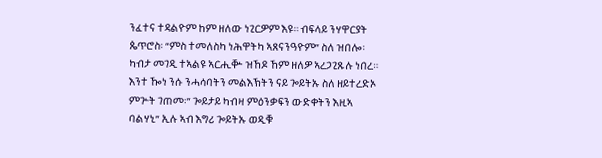ንፈተና ተዳልዮም ከም ዘለው ነጊርዎም እዩ። ብፍላይ ንሃዋርያት ጴጥሮስ፡ “ምስ ተመለስካ ነሕዋትካ ኣጸናንዓዮም” ስለ ዝበሎ፡ ካብታ መገዲ ተኣልዩ ኣርሒቝ ዝኸዶ ኸም ዘለዎ ኣረጋጊጹሉ ነበረ። እንተ ዀነ ንሱ ንሓሳባትን መልእኽትን ናይ ጐይትኡ ስለ ዘይተረድኦ ምጕት ገጠመ፡” ጐይታይ ካብዛ ምዕንቃፍን ውድቀትን እዚኣ ባልሃኒ” ኢሉ ኣብ እግሪ ጐይትኡ ወዲቑ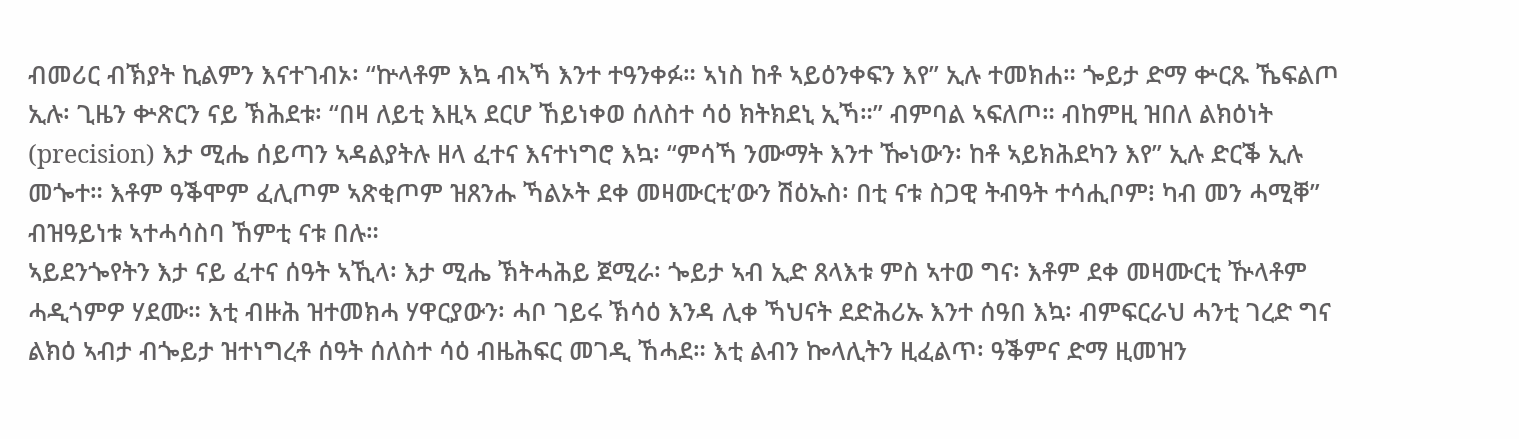ብመሪር ብኽያት ኪልምን እናተገብኦ፡ “ኵላቶም እኳ ብኣኻ እንተ ተዓንቀፉ። ኣነስ ከቶ ኣይዕንቀፍን እየ” ኢሉ ተመክሐ። ጐይታ ድማ ቍርጹ ኼፍልጦ ኢሉ፡ ጊዜን ቍጽርን ናይ ኽሕደቱ፡ “በዛ ለይቲ እዚኣ ደርሆ ኸይነቀወ ሰለስተ ሳዕ ክትክደኒ ኢኻ።” ብምባል ኣፍለጦ። ብከምዚ ዝበለ ልክዕነት (precision) እታ ሚሔ ሰይጣን ኣዳልያትሉ ዘላ ፈተና እናተነግሮ እኳ፡ “ምሳኻ ንሙማት እንተ ዀነውን፡ ከቶ ኣይክሕደካን እየ” ኢሉ ድርቕ ኢሉ መጐተ። እቶም ዓቕሞም ፈሊጦም ኣጽቂጦም ዝጸንሑ ኻልኦት ደቀ መዛሙርቲ’ውን ሽዕኡስ፡ በቲ ናቱ ስጋዊ ትብዓት ተሳሒቦም፧ ካብ መን ሓሚቐ” ብዝዓይነቱ ኣተሓሳስባ ኸምቲ ናቱ በሉ።
ኣይደንጐየትን እታ ናይ ፈተና ሰዓት ኣኺላ፡ እታ ሚሔ ኽትሓሕይ ጀሚራ፡ ጐይታ ኣብ ኢድ ጸላእቱ ምስ ኣተወ ግና፡ እቶም ደቀ መዛሙርቲ ዅላቶም ሓዲጎምዎ ሃደሙ። እቲ ብዙሕ ዝተመክሓ ሃዋርያውን፡ ሓቦ ገይሩ ኽሳዕ እንዳ ሊቀ ኻህናት ደድሕሪኡ እንተ ሰዓበ እኳ፡ ብምፍርራህ ሓንቲ ገረድ ግና ልክዕ ኣብታ ብጐይታ ዝተነግረቶ ሰዓት ሰለስተ ሳዕ ብዜሕፍር መገዲ ኸሓደ። እቲ ልብን ኰላሊትን ዚፈልጥ፡ ዓቕምና ድማ ዚመዝን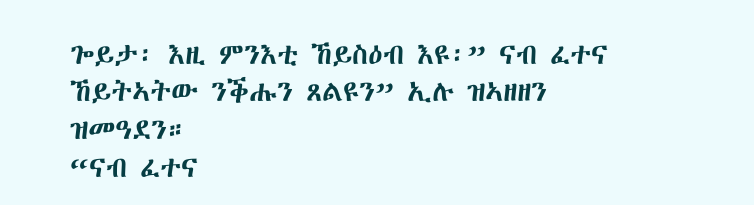ጐይታ፡ እዚ ምንእቲ ኸይስዕብ እዩ፡” ናብ ፈተና ኸይትኣትው ንቕሑን ጸልዩን” ኢሉ ዝኣዘዘን ዝመዓደን።
“ናብ ፈተና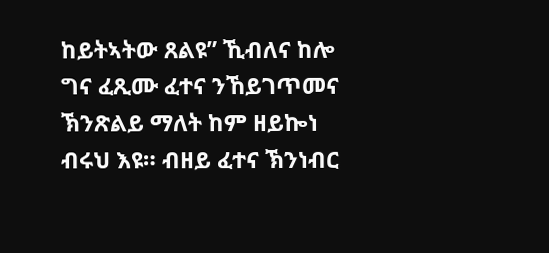ከይትኣትው ጸልዩ” ኺብለና ከሎ ግና ፈጺሙ ፈተና ንኸይገጥመና ኽንጽልይ ማለት ከም ዘይኰነ ብሩህ እዩ። ብዘይ ፈተና ኽንነብር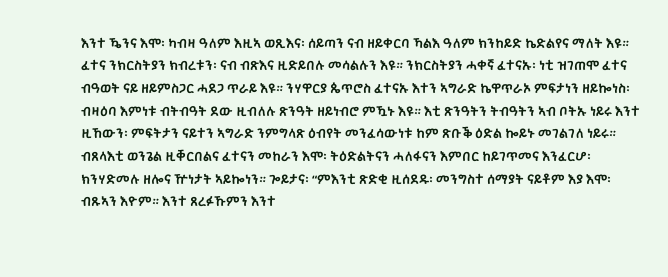እንተ ዄንና እሞ፡ ካብዛ ዓለም እዚኣ ወጺእና፡ ሰይጣን ናብ ዘይቀርባ ኻልእ ዓለም ክንከይድ ኬድልየና ማለት እዩ። ፈተና ንክርስትያን ክብረቱን፡ ናብ ብጽእና ዚድይበሉ መሳልሉን እዩ። ንክርስትያን ሓቀኛ ፈተናኡ፡ ነቲ ዝገጠሞ ፈተና ብዓወት ናይ ዘይምስጋር ሓደጋ ጥራይ እዩ። ንሃዋርያ ጴጥሮስ ፈተናኡ እተን ኣግራድ ኬዋጥራኦ ምፍታነን ዘይኰነስ፡ ብዛዕባ እምነቱ ብትብዓት ደው ዚብለሉ ጽንዓት ዘይነብሮ ምዃኑ እዩ። እቲ ጽንዓትን ትብዓትን ኣብ ቦትኡ ነይሩ እንተ ዚኸውን፡ ምፍትታን ናይተን ኣግራድ ንምግላጽ ዕብየት መንፈሳውነቱ ከም ጽቡቕ ዕድል ኰይኑ መገልገለ ነይሩ። ብጸላእቲ ወንጌል ዚቐርበልና ፈተናን መከራን እሞ፡ ትዕድልትናን ሓለፋናን እምበር ከይገጥመና እንፈርሆ፡ ክንሃድመሉ ዘሎና ዅነታት ኣይኰነን። ጐይታና፡ “ምእንቲ ጽድቂ ዚሰደዱ፡ መንግስተ ሰማያት ናይቶም እያ እሞ፡ ብጹኣን እዮም። እንተ ጸረፉኹምን እንተ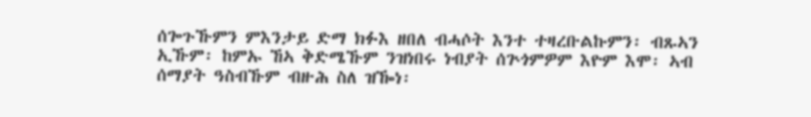ሰጐጉኹምን ምእንታይ ድማ ክፉእ ዘበለ ብሓሶት እንተ ተዛረቡልኩምን፡ ብጹኣን ኢኹም፡ ከምኡ ኸኣ ቅድሜኹም ንዝነበሩ ነብያት ሰጕጎምዎም እዮም እሞ፡ ኣብ ሰማያት ዓስብኹም ብዙሕ ስለ ዝዀነ፡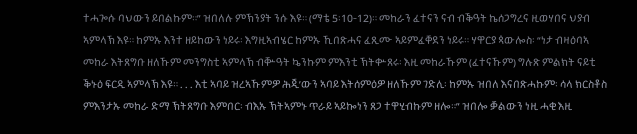ተሓጐሱ ባህውን ይበልኩም።” ዝበለሉ ምኽንያት ንሱ እዩ። (ማቴ 5፡10-12)። መከራን ፈተናን ናብ ብቕዓት ኬሰጋግረና ዚወሃበና ህያብ ኣምላኽ እዩ። ከምኡ እንተ ዘይከውን ነይሩ፡ እግዚኣብሄር ከምኡ ኺበጽሓና ፈጺሙ ኣይምፈቐደን ነይሩ። ሃዋርያ ጳውሎስ፡ “ነታ ብዛዕባኣ መከራ እትጸግቡ ዘለኹም መንግስቲ ኣምላኽ ብቝዓት ኴንኩም ምእንቲ ኽትቍጸሩ፡ እዚ መከራኹም (ፈተናኹም) ግሉጽ ምልክት ናይቲ ቕኑዕ ፍርዲ ኣምላኽ እዩ። . . . እቲ ኣባይ ዝረኣኹምዎ ሕጂ’ውን ኣባይ እትሰምዕዎ ዘለኹም ገድሊ፡ ከምኡ ዝበለ እናበጽሓኩም፡ ሳላ ክርስቶስ ምእንታኡ መከራ ድማ ኽትጸግቡ እምበር፡ ብእኡ ኽትኣምኑ ጥራይ ኣይኰነን ጸጋ ተዋሂብኩም ዘሎ።” ዝበሎ ቓልውን ነዚ ሓቂ እዚ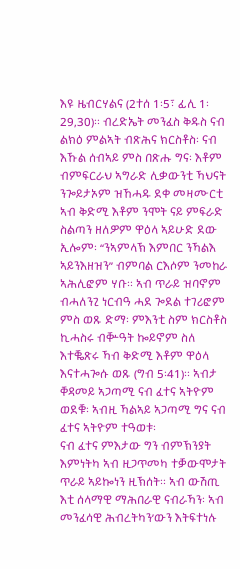እዩ ዜብርሃልና (2ተሰ 1፡5፣ ፊሊ 1፡29,30)። ብረድኤት መንፈስ ቅዱስ ናብ ልክዕ ምልኣት ብጽሕና ክርስቶስ፡ ናብ እኹል ሰብኣይ ምስ በጽሑ ግና፡ እቶም ብምፍርራህ ኣግራድ ሊቃውንቲ ኻህናት ንጐይታኦም ዝኸሓዱ ደቀ መዛሙርቲ ኣብ ቅድሚ እቶም ንሞት ናይ ምፍራድ ስልጣን ዘለዎም ዋዕላ ኣይሁድ ደው ኢሎም፡ “ንኣምላኽ እምበር ንኻልእ ኣይንእዘዝን” ብምባል ርእሶም ንመከራ ኣሕሊፎም ሃቡ። ኣብ ጥራይ ዝባኖም ብሓለንጊ ነርብዓ ሓደ ጐደል ተገሪፎም ምስ ወጹ ድማ፡ ምእንቲ ስም ክርስቶስ ኪሓስሩ ብቝዓት ኰይኖም ስለ እተቘጽሩ ኻብ ቅድሚ እቶም ዋዕላ እናተሓጐሱ ወጹ (ግብ 5፡41)። ኣብታ ቐዳመይ ኣጋጣሚ ናብ ፈተና ኣትዮም ወደቑ፡ ኣብዚ ኻልኣይ ኣጋጣሚ ግና ናብ ፈተና ኣትዮም ተዓወቱ፡
ናብ ፈተና ምእታው ግን ብምኽንያት እምነትካ ኣብ ዚጋጥመካ ተቓውሞታት ጥራይ ኣይኰነን ዚኽሰት። ኣብ ውሽጢ እቲ ሰላማዊ ማሕበራዊ ናብራኻን፡ ኣብ መንፈሳዊ ሕብረትካን’ውን እትፍተነሉ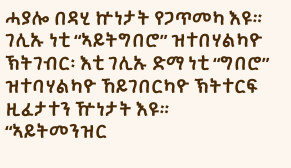ሓያሎ በዳሂ ኵነታት የጋጥመካ እዩ። ገሊኡ ነቲ “ኣይትግበሮ” ዝተበሃልካዮ ኽትገብር፡ እቲ ገሊኡ ድማ ነቲ “ግበሮ” ዝተባሃልካዮ ኸይገበርካዮ ኽትተርፍ ዚፈታተን ዅነታት እዩ። “ኣይትመንዝር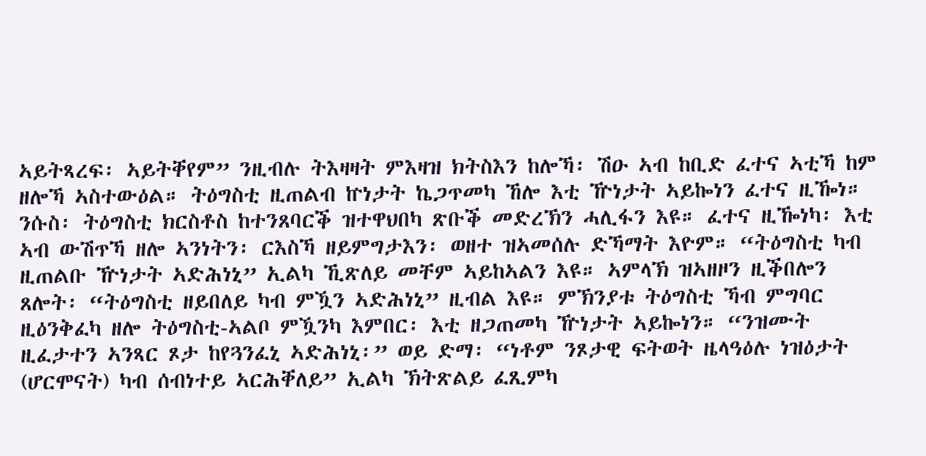ኣይትጻረፍ፡ ኣይትቐየም” ንዚብሉ ትእዛዛት ምእዛዝ ክትስእን ከሎኻ፡ ሽዑ ኣብ ከቢድ ፈተና ኣቲኻ ከም ዘሎኻ ኣስተውዕል። ትዕግስቲ ዚጠልብ ኵነታት ኬጋጥመካ ኸሎ እቲ ዅነታት ኣይኰነን ፈተና ዚዀነ። ንሱስ፡ ትዕግስቲ ክርስቶስ ከተንጸባርቕ ዝተዋህበካ ጽቡቕ መድረኽን ሓሊፋን እዩ። ፈተና ዚዀነካ፡ እቲ ኣብ ውሽጥኻ ዘሎ ኣንነትን፡ ርእስኻ ዘይምግታእን፡ ወዘተ ዝኣመሰሉ ድኻማት እዮም። “ትዕግስቲ ካብ ዚጠልቡ ዅነታት ኣድሕነኒ” ኢልካ ኺጽለይ መቸም ኣይከኣልን እዩ። ኣምላኽ ዝኣዘዞን ዚቕበሎን ጸሎት፡ “ትዕግስቲ ዘይበለይ ካብ ምዃን ኣድሕነኒ” ዚብል እዩ። ምኽንያቱ ትዕግስቲ ኻብ ምግባር ዚዕንቅፈካ ዘሎ ትዕግስቲ-ኣልቦ ምዃንካ እምበር፡ እቲ ዘጋጠመካ ዅነታት ኣይኰነን። “ንዝሙት ዚፈታተን ኣንጻር ጾታ ከየጓንፈኒ ኣድሕነኒ፡” ወይ ድማ፡ “ነቶም ንጾታዊ ፍትወት ዜላዓዕሉ ነዝዕታት (ሆርሞናት) ካብ ሰብነተይ ኣርሕቐለይ” ኢልካ ኽትጽልይ ፈጺምካ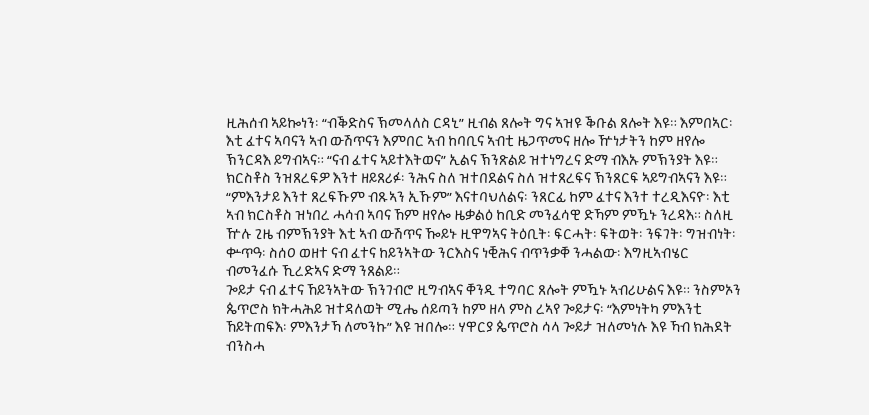ዚሕሰብ ኣይኰነን፡ “ብቕድስና ኽመላለስ ርዳኒ” ዚብል ጸሎት ግና ኣዝዩ ቕቡል ጸሎት እዩ። እምበኣር፡ እቲ ፈተና ኣባናን ኣብ ውሽጥናን እምበር ኣብ ከባቢና ኣብቲ ዜጋጥመና ዘሎ ዅነታትን ከም ዘየሎ ኽንርዳእ ይግብኣና። “ናብ ፈተና ኣይተእትወና” ኢልና ኽንጽልይ ዝተነግረና ድማ ብእኡ ምኽንያት እዩ። ክርስቶስ ንዝጸረፍዎ እንተ ዘይጸሪፉ፡ ንሕና ስለ ዝተበደልና ስለ ዝተጸረፍና ኽንጸርፍ ኣይግብኣናን እዩ። “ምእንታይ እንተ ጸረፍኹም ብጹኣን ኢኹም” እናተባህለልና፡ ንጸርፊ ከም ፈተና እንተ ተረዲእናዮ፡ እቲ ኣብ ክርስቶስ ዝነበረ ሓሳብ ኣባና ኸም ዘየሎ ዜቃልዕ ከቢድ መንፈሳዊ ድኻም ምዃኑ ንረዳእ። ስለዚ ዅሉ ጊዜ ብምኽንያት እቲ ኣብ ውሽጥና ዀይኑ ዚዋግኣና ትዕቢት፡ ፍርሓት፡ ፍትወት፡ ንፍገት፡ ግዝብነት፡ ቍጥዓ፡ ስሰዐ ወዘተ ናብ ፈተና ከይንኣትው ንርእስና ነቒሕና ብጥንቃቐ ንሓልው፡ እግዚኣብሄር ብመንፈሱ ኺረድኣና ድማ ንጸልይ።
ጐይታ ናብ ፈተና ኸይንኣትው ኽንገብሮ ዚግብኣና ቐንዲ ተግባር ጸሎት ምዃኑ ኣብሪሁልና እዩ። ንስምኦን ጴጥሮስ ክትሓሕይ ዝተዳለወት ሚሔ ሰይጣን ከም ዘላ ምስ ረኣየ ጐይታና፡ “እምነትካ ምእንቲ ኸይትጠፍእ፡ ምእንታኻ ለመንኩ” እዩ ዝበሎ። ሃዋርያ ጴጥሮስ ሳላ ጐይታ ዝለመነሉ እዩ ኻብ ክሕደት ብንስሓ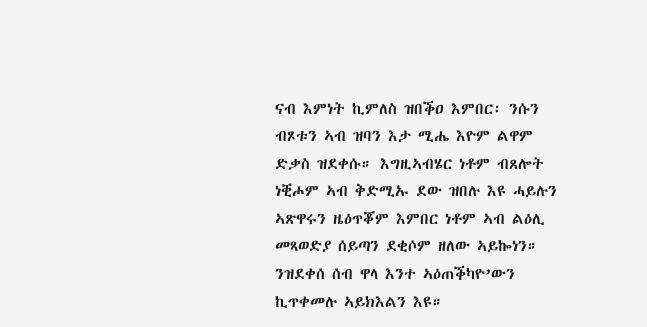ናብ እምነት ኪምለስ ዝበቕዐ እምበር፡ ንሱን ብጾቱን ኣብ ዝባን እታ ሚሔ እዮም ልዋም ድቃስ ዝደቀሱ። እግዚኣብሄር ነቶም ብጸሎት ነቒሖም ኣብ ቅድሚኡ ደው ዝበሉ እዩ ሓይሉን ኣጽዋሩን ዜዕጥቖም እምበር ነቶም ኣብ ልዕሊ መጻወድያ ሰይጣን ደቂሶም ዘለው ኣይኰነን። ንዝደቀሰ ሰብ ዋላ እንተ ኣዕጠቕካዮ’ውን ኪጥቀመሉ ኣይክእልን እዩ።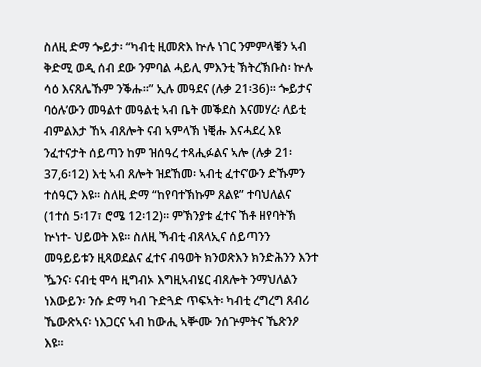ስለዚ ድማ ጐይታ፡ “ካብቲ ዚመጽእ ኵሉ ነገር ንምምላቑን ኣብ ቅድሚ ወዲ ሰብ ደው ንምባል ሓይሊ ምእንቲ ኽትረኽቡስ፡ ኵሉ ሳዕ እናጸሌኹም ንቕሑ።” ኢሉ መዓደና (ሉቃ 21፡36)። ጐይታና ባዕሉ’ውን መዓልተ መዓልቲ ኣብ ቤት መቕደስ እናመሃረ፡ ለይቲ ብምልእታ ኸኣ ብጸሎት ናብ ኣምላኽ ነቒሑ እናሓደረ እዩ ንፈተናታት ሰይጣን ከም ዝሰዓረ ተጻሒፉልና ኣሎ (ሉቃ 21፡37,6፡12) እቲ ኣብ ጸሎት ዝደኸመ፡ ኣብቲ ፈተና’ውን ድኹምን ተሰዓርን እዩ። ስለዚ ድማ “ከየባተኽኩም ጸልዩ” ተባህለልና (1ተሰ 5፡17፣ ሮሜ 12፡12)። ምኽንያቱ ፈተና ኸቶ ዘየባትኽ ኵነተ- ህይወት እዩ። ስለዚ ኻብቲ ብጸላኢና ሰይጣንን መዓይይቱን ዚጻወደልና ፈተና ብዓወት ክንወጽእን ክንድሕንን እንተ ዄንና፡ ናብቲ ሞሳ ዚግብኦ እግዚኣብሄር ብጸሎት ንማህለልን ነእውይን፡ ንሱ ድማ ካብ ጉድጓድ ጥፍኣት፡ ካብቲ ረግረግ ጸብሪ ኼውጽኣና፡ ነእጋርና ኣብ ከውሒ ኣቝሙ ንሰጕምትና ኼጽንዖ እዩ።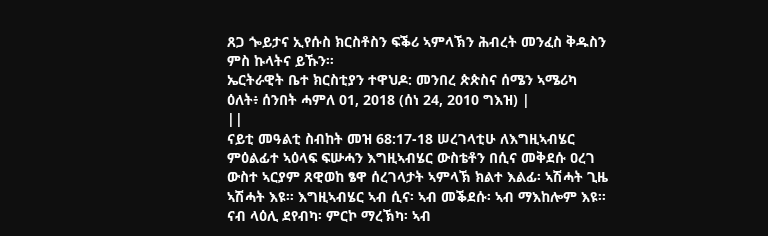ጸጋ ጐይታና ኢየሱስ ክርስቶስን ፍቕሪ ኣምላኽን ሕብረት መንፈስ ቅዱስን ምስ ኩላትና ይኹን።
ኤርትራዊት ቤተ ክርስቲያን ተዋህዶ: መንበረ ጵጵስና ሰሜን ኣሜሪካ
ዕለት፥ ሰንበት ሓምለ 01, 2018 (ሰነ 24, 2010 ግእዝ) |
||
ናይቲ መዓልቲ ስብከት መዝ 68:17-18 ሠረገላቲሁ ለእግዚኣብሄር ምዕልፊተ ኣዕላፍ ፍሡሓን እግዚኣብሄር ውስቴቶን በሲና መቅደሱ ዐረገ ውስተ ኣርያም ጸዊወከ ፄዋ ሰረገላታት ኣምላኽ ክልተ እልፊ፡ ኣሽሓት ጊዜ ኣሽሓት እዩ። እግዚኣብሄር ኣብ ሲና፡ ኣብ መቕደሱ፡ ኣብ ማእከሎም እዩ። ናብ ላዕሊ ደየብካ፡ ምርኮ ማረኽካ፡ ኣብ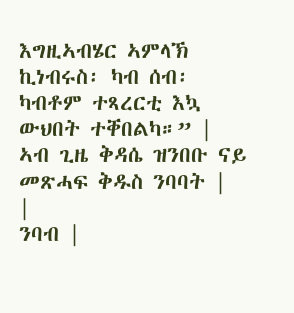እግዚኣብሄር ኣምላኽ ኪነብሩስ፡ ካብ ሰብ፡ ካብቶም ተጻረርቲ እኳ ውህበት ተቐበልካ።” |
ኣብ ጊዜ ቅዳሴ ዝንበቡ ናይ መጽሓፍ ቅዱስ ንባባት |
|
ንባብ |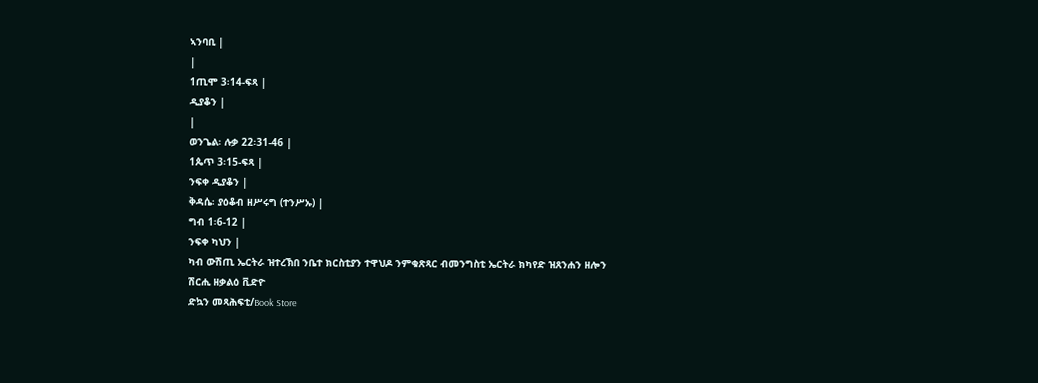ኣንባቢ |
|
1ጢሞ 3፡14-ፍጻ |
ዲያቆን |
|
ወንጌል፡ ሉቃ 22፡31-46 |
1ጴጥ 3፡15-ፍጻ |
ንፍቀ ዲያቆን |
ቅዳሴ፡ ያዕቆብ ዘሥሩግ (ተንሥኡ) |
ግብ 1፡6-12 |
ንፍቀ ካህን |
ካብ ውሽጢ ኤርትራ ዝተረኽበ ንቤተ ክርስቲያን ተዋህዶ ንምቁጽጻር ብመንግስቲ ኤርትራ ክካየድ ዝጸንሐን ዘሎን ሽርሒ ዘቃልዕ ቪድዮ
ድኳን መጻሕፍቲ/Book Store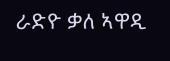ራድዮ ቃለ ኣዋዲ